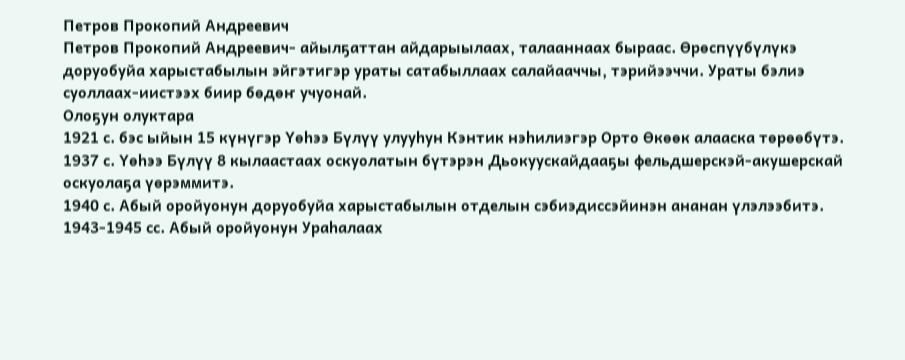Петров Прокопий Андреевич
Петров Прокопий Андреевич- айылҕаттан айдарыылаах, талааннаах быраас. Өрөспүүбүлүкэ доруобуйа харыстабылын эйгэтигэр ураты сатабыллаах салайааччы, тэрийээччи. Ураты бэлиэ суоллаах-иистээх биир бөдөҥ учуонай.
Олоҕун олуктара
1921 с. бэс ыйын 15 күнүгэр Үөһээ Бүлүү улууһун Кэнтик нэһилиэгэр Орто Өкөөк алааска төрөөбүтэ.
1937 с. Үөһээ Бүлүү 8 кылаастаах оскуолатын бүтэрэн Дьокуускайдааҕы фельдшерскэй-акушерскай оскуолаҕа үөрэммитэ.
1940 с. Абый оройуонун доруобуйа харыстабылын отделын сэбиэдиссэйинэн ананан үлэлээбитэ.
1943-1945 сс. Абый оройуонун Ураһалаах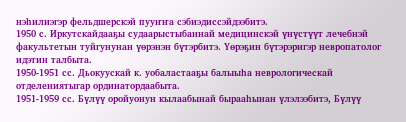нэһилиэгэр фельдшерскэй пууҥҥа сэбиэдиссэйдээбитэ.
1950 с. Иркутскайдааҕы судаарыстыбаннай медицинскэй үнүстүүт лечебнэй факультетын туйгунунан үөрэнэн бүтэрбитэ. Үөрэҕин бүтэрэригэр невропатолог идэтин талбыта.
1950-1951 сс. Дьокуускай к. уобаластааҕы балыыһа неврологическай отделениятыгар ординатордаабыта.
1951-1959 сс. Бүлүү оройуонун кылаабынай бырааһынан үлэлээбитэ, Бүлүү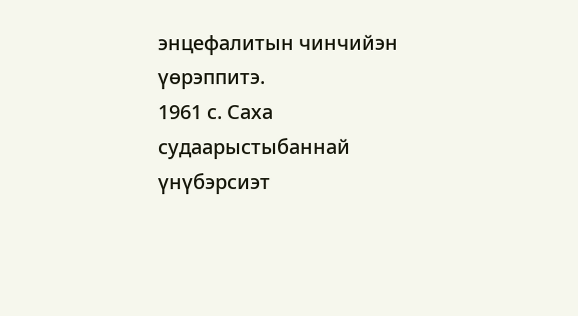энцефалитын чинчийэн үөрэппитэ.
1961 с. Саха судаарыстыбаннай үнүбэрсиэт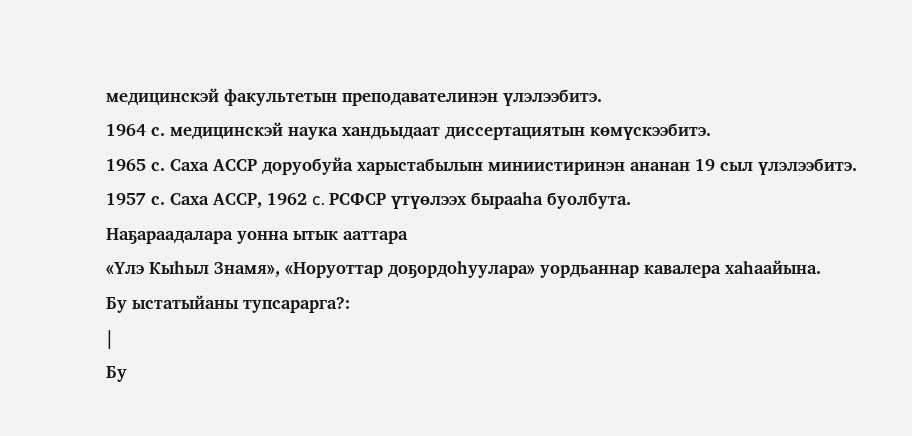медицинскэй факультетын преподавателинэн үлэлээбитэ.
1964 с. медицинскэй наука хандьыдаат диссертациятын көмүскээбитэ.
1965 с. Саха АССР доруобуйа харыстабылын миниистиринэн ананан 19 сыл үлэлээбитэ.
1957 с. Саха АССР, 1962 c. РСФСР үтүөлээх бырааһа буолбута.
Наҕараадалара уонна ытык ааттара
«Үлэ Кыһыл Знамя», «Норуоттар доҕордоһуулара» уордьаннар кавалера хаһаайына.
Бу ыстатыйаны тупсарарга?:
|
Бу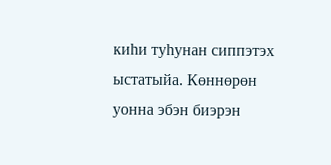киһи туһунан сиппэтэх ыстатыйа. Көннөрөн уонна эбэн биэрэн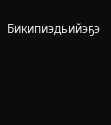Бикипиэдьийэҕэ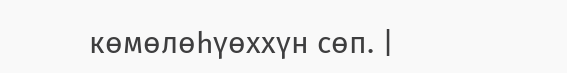көмөлөһүөххүн сөп. |